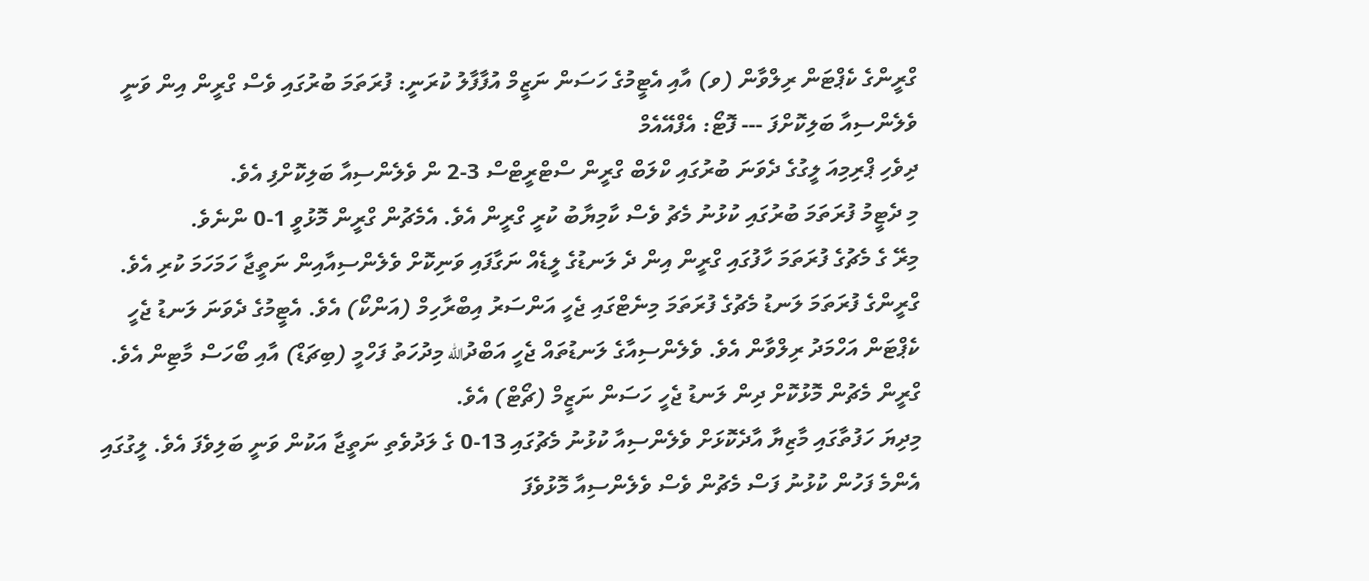ގްރީންގެ ކެޕްޓަން ރިލްވާން (ވ) އާއި އެޓީމުގެ ހަސަން ނަޒީމް އުފާފާލު ކުރަނީ: ފުރަތަމަ ބުރުގައި ވެސް ގްރީން އިން ވަނީ ވެލެންސިއާ ބަލިކޮށްފަ --- ފޮޓޯ: އެފްއޭއެމް
ދިވެހި ޕްރިމިއަ ލީގުގެ ދެވަނަ ބުރުގައި ކްލަބް ގްރީން ސްޓްރީޓްސް 3-2 ން ވެލެންސިއާ ބަލިކޮށްފި އެވެ.
މި ދެޓީމު ފުރަތަމަ ބުރުގައި ކުޅުނު މެޗު ވެސް ކާމިޔާބު ކުރީ ގްރީން އެވެ. އެމެޗުން ގްރީން މޮޅުވީ 1-0 ންނެވެ.
މިރޭ ގެ މެޗުގެ ފުރަތަމަ ހާފުގައި ގްރީން އިން ދެ ލަނޑުގެ ލީޑެއް ނަގާފައި ވަނިކޮށް ވެލެންސިއާއިން ނަތީޖާ ހަމަހަމަ ކުރި އެވެ. ގްރީންގެ ފުރަތަމަ ލަނޑު މެޗުގެ ފުރަތަމަ މިނެޓްގައި ޖެހީ އަންސަރު އިބްރާހިމް (އަންކޯ) އެވެ. އެޓީމުގެ ދެވަނަ ލަނޑު ޖެހީ ކެޕްޓަން އަހްމަދު ރިލްވާން އެވެ. ވެލެންސިއާގެ ލަނޑުތައް ޖެހީ އަބްދުالله މިދުހަތު ފަހްމީ (ބިޗަޑް) އާއި ބޯހަސް މާޓިން އެވެ. ގްރީން މެޗުން މޮޅުކޮށް ދިން ލަނޑު ޖެހީ ހަސަން ނަޒީމް (ޗޯޓް) އެވެ.
މިދިޔަ ހަފުތާގައި މާޒިޔާ އާދެކޮޅަށް ވެލެންސިއާ ކުޅުނު މެޗުގައި 13-0 ގެ ލަދުވެތި ނަތީޖާ އަކުން ވަނީ ބަލިވެފަ އެވެ. ލީގުގައި އެންމެ ފަހުން ކުޅުނު ފަސް މެޗުން ވެސް ވެލެންސިއާ މޮޅުވެފަ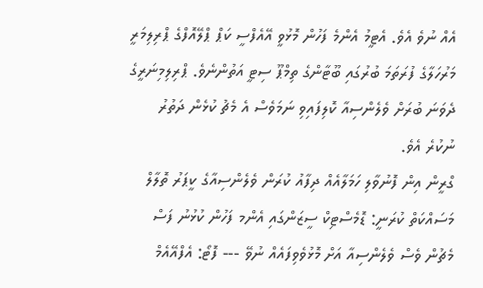އެއް ނުވެ އެވެ. އެޓީމު އެންމެ ފަހުން މޮޅުވީ އޭއެފްސީ ކަޕް ޕްލޭއޮފްގެ ޕްރިލިމަރީ މަރުހަލާގެ ފުރަތަމަ ބުރުގައި ބޫޓާންގެ ތިމްޕޫ ސިޓީ އަތުންނެވެ. ޕްރިލިމިނަރީގެ ދެވަނަ ބުރަށް ވެލެންސިއާ ކޮލިފައިވި ނަމަވެސް އެ މެޗު ކުޅެން ދަތުރު ނުކުރެ އެވެ.
ގްރީން އިން ފޮނުވާލި ހަމަލާއެއް ދިފާއު ކުރަން ވެލެންސިއާގެ ކީޕަރު ތޮލާލް މަސައްކަތް ކުރަނީ: ޑޮމެސްޓިކް ސީޒަންގައި އެންމ ފަހުން ކުޅުނު ފަސް މެޗުން ވެސް ވެލެންސިއާ އަށް މޮޅުވެވިފައެއް ނުވޭ --- ފޮޓޯ: އެފްއޭއެމް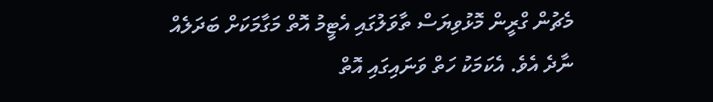މެޗުން ގްރީން މޮޅުވިޔަސް ތާވަލުގައި އެޓީމު އޮތް މަގާމަކަށް ބަދަލެއް ނާދެ އެވެ. އެކަމަކު ހަތް ވަނައިގައި އޮތް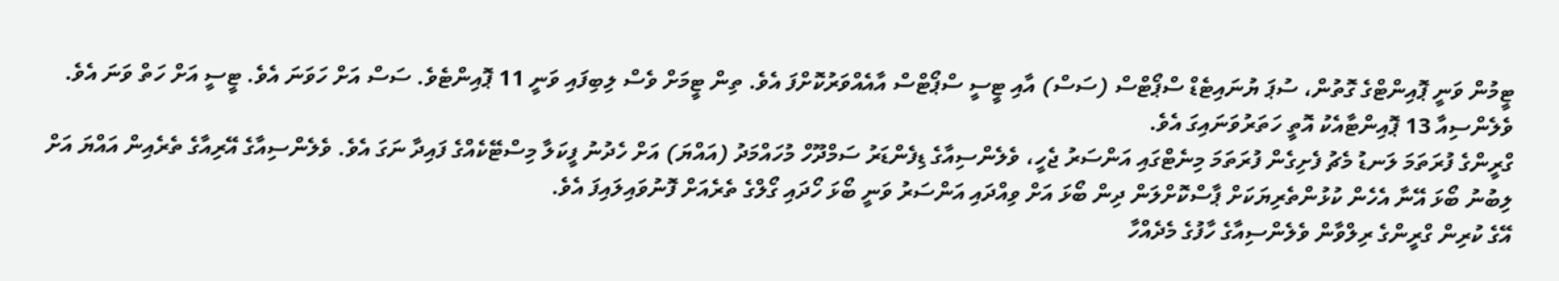ޓީމުން ވަނީ ޕޮއިންޓްގެ ގޮތުން، ސުޕަ ޔުނައިޓެޑް ސްޕޯޓްސް (ސަސް) އާއި ޓީސީ ސްޕޯޓްސް އާއެއްވަރުކޮށްފަ އެވެ. ތިން ޓީމަށް ވެސް ލިބިފައި ވަނީ 11 ޕޮއިންޓެވެ. ސަސް އަށް ހަވަނަ އެވެ. ޓީސީ އަށް ހަތް ވަނަ އެވެ. ވެލެންސިއާ 13 ޕޮއިންޓާއެކު އޮތީ ހަތަރުވަނައިގަ އެވެ.
ގްރީންގެ ފުރަތަމަ ލަނޑު މެޗު ފެށިގެން ފުރަތަމަ މިނެޓްގައި އަންސަރު ޖެހީ، ވެލެންސިއާގެ ޑިފެންޑަރު ސަމްދޫހް މުހައްމަދު (އައްޔަ) އަށް ހެދުނު ފީކަލާ މިސްޓޭކެއްގެ ފައިދާ ނަގަ އެވެ. ވެލެންސިއާގެ އޭރިއާގެ ތެރެއިން އައްޔަ އަށް ލިބުނު ބޯޅަ އޭނާ އެހެން ކުޅުންތެރިޔަކަށް ޕާސްކޮށްލަން ދިން ބޯޅަ އަށް ވިއްދައި އަންސަރު ވަނީ ބޯޅަ ހޯދައި ގޯލްގެ ތެރެއަށް ފޮނުވައިލައިފަ އެވެ.
އޭގެ ކުރިން ގްރީންގެ ރިލްވާން ވެލެންސިއާގެ ހާފުގެ މެދެއްހާ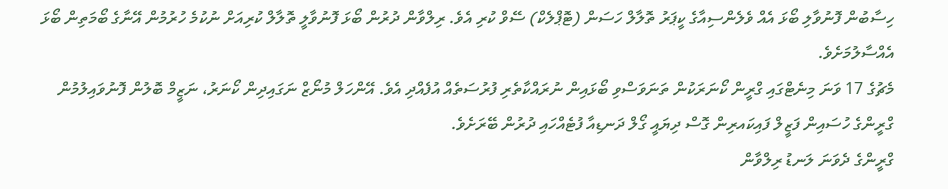ހިސާބުން ފޮނުވާލި ބޯޅަ އެއް ވެލެންސިއާގެ ކީޕަރު ތޮލާލް ހަސަން (ޓޮޕްލެކް) ސޭވް ކުރި އެވެ. ރިލްވާން ދުރުން ބޯޅަ ފޮނުވާލީ ތޮލާލް ކުރިއަށް ނުކުމެ ހުރުމުން އޭނާގެ ބޯމަތިން ބޯޅަ އެއްސާލުމަށެވެ.
މެޗުގެ 17 ވަނަ މިނެޓްގައި ގްރީން ކޯނަރަކުން ތަނަވަސްވި ބޯޅައިން ނުރައްކާތެރި ފުރުސަތެއް އުފެއްދި އެވެ. އޭންހަލް މުނޯޒް ނަގައިދިން ކޯނަރު، ނަޒީމް ބޮލުން ފޮނުވައިލުމުން ގްރީންގެ ހުސައިން ފަޒީލް ފައިކައރިން ގޮސް ދިޔައީ ގޯލް ދަނޑިއާ ފުޓެއްހައި ދުރުން ބޭރަށެވެ.
ގްރީންގެ ދެވަނަ ލަނޑު ރިލްވާން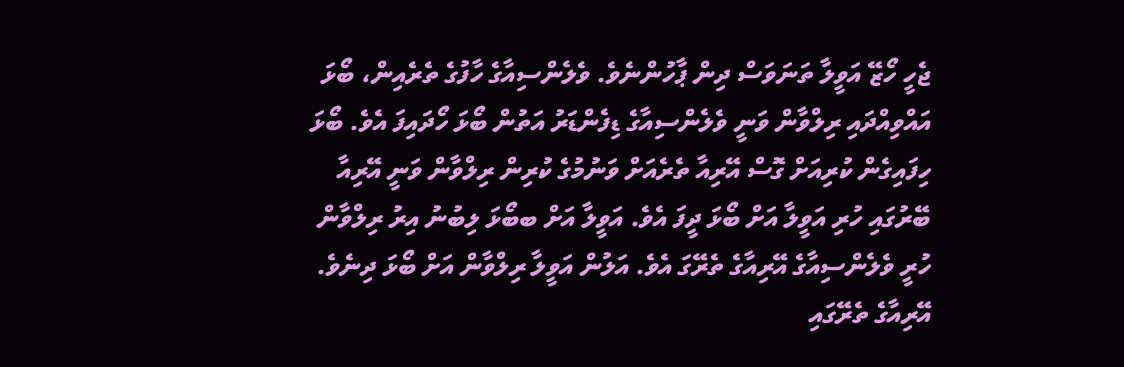ޖެހީ ހޯޒޭ އަވީލާ ތަނަވަސް ދިން ޕާހުންނެވެ. ވެލެންސިއާގެ ހާފުގެ ތެރެއިން، ބޯޅަ އައްވިއްދައި ރިލްވާން ވަނީ ވެލެންސިއާގެ ޑިފެންޑަރު އަތުން ބޯޅަ ހޯދައިފަ އެވެ. ބޯޅަ ހިފައިގެން ކުރިއަށް ގޮސް އޭރިއާ ތެރެއަށް ވަނުމުގެ ކުރިން ރިލްވާން ވަނީ އޭރިއާ ބޭރުގައި ހުރި އަވީލާ އަށް ބޯޅަ ދީފަ އެވެ. އަވީލާ އަށް ބބޯޅަ ލިބުނު އިރު ރިލްވާން ހުރީ ވެލެންސިއާގެ އޭރިއާގެ ތެރޭގަ އެވެ. އަލުން އަވީލާ ރިލްވާން އަށް ބޯޅަ ދިނެވެ. އޭރިއާގެ ތެރޭގައި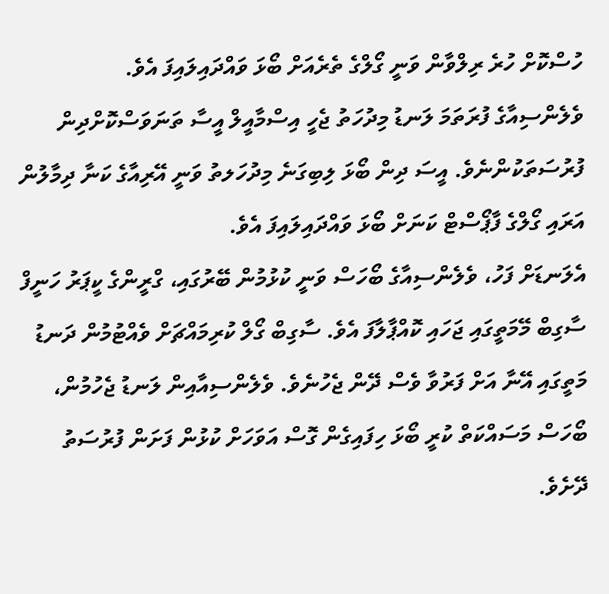ހުސްކޮށް ހުރެ ރިލްވާން ވަނީ ގޯލްގެ ތެރެއަށް ބޯޅަ ވައްދައިލައިފަ އެވެ.
ވެލެންސިއާގެ ފުރަތަމަ ލަނޑު މިދުހަތު ޖެހީ އިސްމާއީލް އީސާ ތަނަވަސްކޮށްދިން ފުރުސަތަކުންނެވެ. އީސަ ދިން ބޯޅަ ލިބިގަނެ މިދުހަލތު ވަނީ އޭރިއާގެ ކަނާ ދިމާލުން އަރައި ގޯލްގެ ފާޕޯސްޓް ކަނަށް ބޯޅަ ވައްދައިލައިފަ އެވެ.
އެލަނޑަށް ފަހު، ވެލެންސިއާގެ ބޯހަސް ވަނީ ކުޅުމުން ބޭރުގައި، ގްރީންގެ ކީޕަރު ހަނީފް ސާގިބް މޭމަތީގައި ޖަހައި ކޮއްޕާލާފަ އެވެ. ސާގިބް ގޯލް ކުރިމައްޗަށް ވެއްޓުމުން ދަނޑު މަތީގައި އޭނާ އަށް ފަރުވާ ވެސް ދޭން ޖެހުނެވެ. ވެލެންސިއާއިން ލަނޑު ޖެހުމުން، ބޯހަސް މަސައްކަތް ކުރީ ބޯޅަ ހިފައިގެން ގޮސް އަވަހަށް ކުޅުން ފަށަން ފުރުސަތު ދޭށެވެ.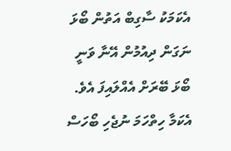އެކަމަކު ސާގިބް އަތުން ބޯޅަ ނަގަން ދިއުމުން އޭނާ ވަނީ ބޯޅަ ބޭރަށް އެއްލައިފަ އެވެ. އެކަމާ ހިތްހަމަ ނުޖެހި ބޯހަސް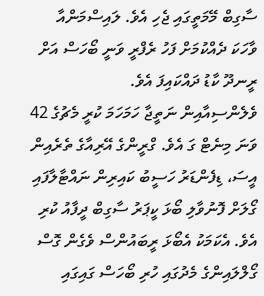ސާގިބް މޭމަތީގައި ޖެހި އެވެ. ލައިސްމަންއާ ވާހަކަ ދެއްކުމަށް ފަހު ރެފްރީ ވަނީ ބޯހަސް އަށް ރީނދޫ ކާޑު ދައްކައިފަ އެވެ.
ވެލެންސިއާއިން ނަތީޖާ ހަމަހަމަ ކުރީ މެޗުގެ 42 ވަނަ މިނެޓް ގަ އެވެ. ގްރީންގެ އޭރިއާގެ ތެރެއިން އީސަ، ޑިފެންޑަރު ހަސީބު ކައިރިން ނައްޓާލާފައި ގޯލަށް ފޮނުވާލި ބޯޅަ ކީޕަރު ސާގިބް ދީފާއު ކުރި އެވެ. އެކަމަކު އެބޯޅަ ރީބައުންސް ވެގެން ގޮސް ގޯލްލައިންގެ މެދުގައި ހުރި ބޯހަސް ގައިގައި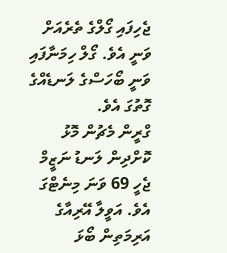ޖެހިފައި ގޯލްގެ ތެރެއަށް ވަނީ އެވެ. ގޯލް ހިމަނާފައި ވަނީ ބޯހަސްގެ ލަނޑެއްގެ ގޮތުގަ އެވެ.
ގްރީން މެޗުން މޮޅު ކޮށްދިން ލަނޑު ނަޒީމް ޖެހީ 69 ވަނަ މިނެޓްގަ އެވެ. އަވީލާ އޭރިއާގެ އަރިމަތިން ބޯޅަ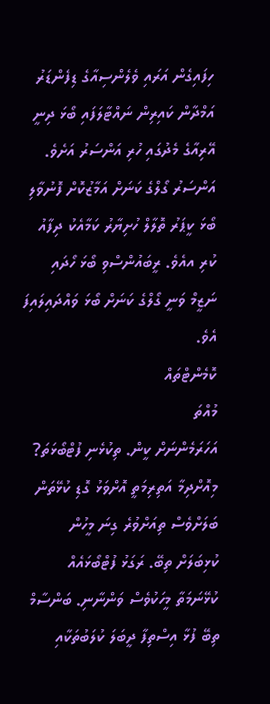ހިފައިގެން އަރައި ވެލެންސިއާގެ ޑިފެންޑަރު އަމްދާން ކައިރިން ނައްޓާލަފައި ބޯޅަ ދިނީ އޭރިއާގެ މެދުގައި ހުރި އަންސަރު އަށެވެ. އަންސަރު ގޯލްގެ ކަނަށް އަމާޒުކޮށް ފޮނުވާލި ބޯޅަ ކީޕަރު ތޮލާލް ހުށިޔާރު ކަމާއެކު ދިފާއު ކުރި އއެވެ. ރީބައުންސްވި ބޯޅަ ހޯދައި ނަޒީމް ވަނީ ގޯލްގެ ކަނަށް ބޯޅަ ވައްދައިލައިފަ އެވެ.
ކޮމެންޓްތައް
މުއްތަ
އަހަރަމެންނަށް ކީން. ތިކުޅެނި ފުޓްބޯޅަތަ? މިއޮށްދިމާ އަތިރިމަތީ އޮށްވަޅު ގޮޑި ކުޅޭތަން ބަލަށްވެސް ތިއަށްވުރެ ގިނަ މީހުން ކުޅިބަލަށް ތިބޭ. ރަގަޅު ފުޓްބޯޅައެއް ކުޅޭނަމަތާ މީހަކުވެސް ވަންނާނި. ބަންސާމް ތިބޭ ފުޅާ އިސްތިފާ ދީބަލަ ކުލަބުތަކާއި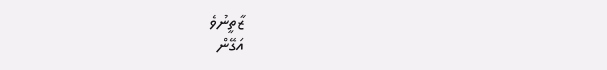ޒާތީނުވެ
އަގޭން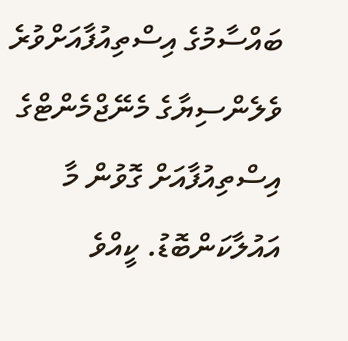ބައްސާމުގެ އިސްތިއުފާއަށްވުރެ ވެލެންސިޔާގެ މެނޭޖްމެންޓްގެ އިސްތިއުފާއަށް ގޮވުން މާ އައުލާކަންބޮޑު. ކީއްވެ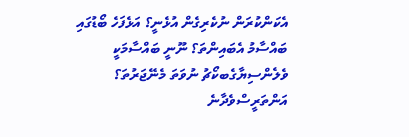އެކަންކުރަން ނުކެރިގެން އުޅެނީ؟ އަޅެފަހެ ބޯޑުގައި ބައްސާމު އެބައިންތަ؟ ނޫނީ ބައްސާމަކީ ވެލެންސިޔާގެބކޯޗު ނުވަތަ މެނޭޖަރުތަ؟ އަންތަރީސްވެދާނެ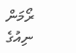ރޯމަން
ނިއުގެ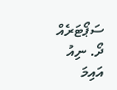ސަޕޯޓަރެއް ދޯ. ނިއު އައިމަ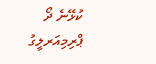ކުޅޭނެ ދޯ ޕްރިމިއަރލީގު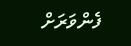ފެންވަރަށް